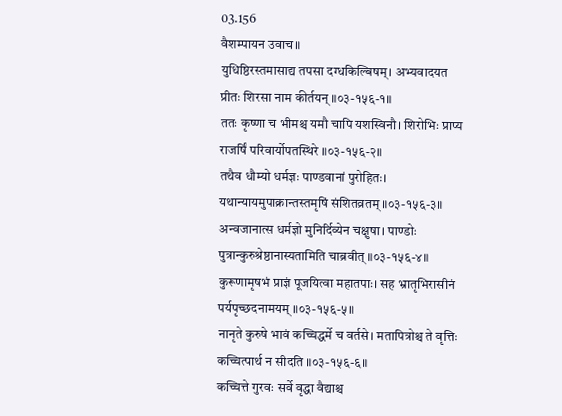03.156
वैशम्पायन उवाच॥
युधिष्ठिरस्तमासाद्य तपसा दग्धकिल्बिषम्। अभ्यवादयत प्रीतः शिरसा नाम कीर्तयन् ॥०३-१५६-१॥
ततः कृष्णा च भीमश्च यमौ चापि यशस्विनौ। शिरोभिः प्राप्य राजर्षिं परिवार्योपतस्थिरे ॥०३-१५६-२॥
तथैव धौम्यो धर्मज्ञः पाण्डवानां पुरोहितः। यथान्यायमुपाक्रान्तस्तमृषिं संशितव्रतम् ॥०३-१५६-३॥
अन्वजानात्स धर्मज्ञो मुनिर्दिव्येन चक्षुषा। पाण्डोः पुत्रान्कुरुश्रेष्ठानास्यतामिति चाब्रवीत् ॥०३-१५६-४॥
कुरूणामृषभं प्राज्ञं पूजयित्वा महातपाः। सह भ्रातृभिरासीनं पर्यपृच्छदनामयम् ॥०३-१५६-५॥
नानृते कुरुषे भावं कच्चिद्धर्मे च वर्तसे। मतापित्रोश्च ते वृत्तिः कच्चित्पार्थ न सीदति ॥०३-१५६-६॥
कच्चित्ते गुरवः सर्वे वृद्धा वैद्याश्च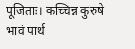पूजिताः। कच्चिन्न कुरुषे भावं पार्थ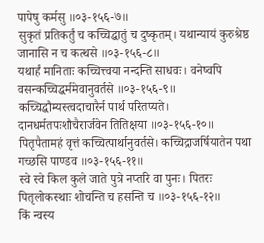पापेषु कर्मसु ॥०३-१५६-७॥
सुकृतं प्रतिकर्तुं च कच्चिद्धातुं च दुष्कृतम्। यथान्यायं कुरुश्रेष्ठ जानासि न च कत्थसे ॥०३-१५६-८॥
यथार्हं मानिताः कच्चित्त्वया नन्दन्ति साधवः। वनेष्वपि वसन्कच्चिद्धर्ममेवानुवर्तसे ॥०३-१५६-९॥
कच्चिद्धौम्यस्त्वदाचारैर्न पार्थ परितप्यते। दानधर्मतपःशौचैरार्जवेन तितिक्षया ॥०३-१५६-१०॥
पितृपैतामहं वृत्तं कच्चित्पार्थानुवर्तसे। कच्चिद्राजर्षियातेन पथा गच्छसि पाण्डव ॥०३-१५६-११॥
स्वे स्वे किल कुले जाते पुत्रे नप्तरि वा पुनः। पितरः पितृलोकस्थाः शोचन्ति च हसन्ति च ॥०३-१५६-१२॥
किं न्वस्य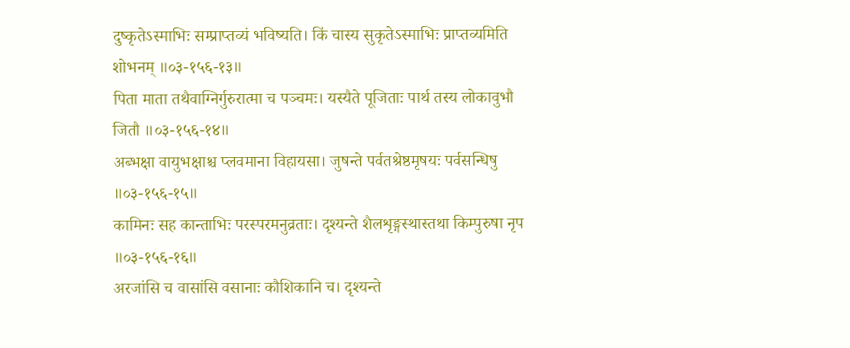दुष्कृतेऽस्माभिः सम्प्राप्तव्यं भविष्यति। किं चास्य सुकृतेऽस्माभिः प्राप्तव्यमिति शोभनम् ॥०३-१५६-१३॥
पिता माता तथैवाग्निर्गुरुरात्मा च पञ्चमः। यस्यैते पूजिताः पार्थ तस्य लोकावुभौ जितौ ॥०३-१५६-१४॥
अब्भक्षा वायुभक्षाश्च प्लवमाना विहायसा। जुषन्ते पर्वतश्रेष्ठमृषयः पर्वसन्धिषु ॥०३-१५६-१५॥
कामिनः सह कान्ताभिः परस्परमनुव्रताः। दृश्यन्ते शैलशृङ्गस्थास्तथा किम्पुरुषा नृप ॥०३-१५६-१६॥
अरजांसि च वासांसि वसानाः कौशिकानि च। दृश्यन्ते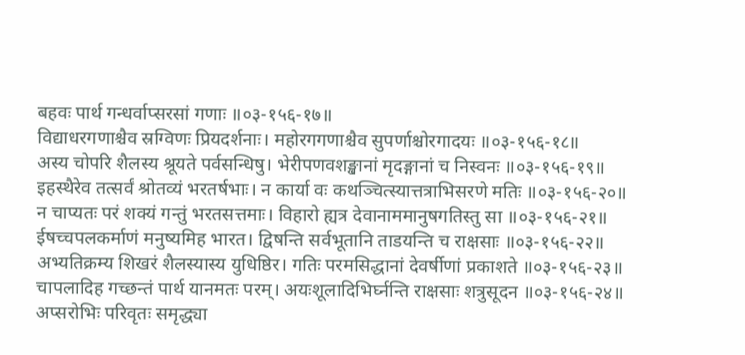बहवः पार्थ गन्धर्वाप्सरसां गणाः ॥०३-१५६-१७॥
विद्याधरगणाश्चैव स्रग्विणः प्रियदर्शनाः। महोरगगणाश्चैव सुपर्णाश्चोरगादयः ॥०३-१५६-१८॥
अस्य चोपरि शैलस्य श्रूयते पर्वसन्धिषु। भेरीपणवशङ्खानां मृदङ्गानां च निस्वनः ॥०३-१५६-१९॥
इहस्थैरेव तत्सर्वं श्रोतव्यं भरतर्षभाः। न कार्या वः कथञ्चित्स्यात्तत्राभिसरणे मतिः ॥०३-१५६-२०॥
न चाप्यतः परं शक्यं गन्तुं भरतसत्तमाः। विहारो ह्यत्र देवानाममानुषगतिस्तु सा ॥०३-१५६-२१॥
ईषच्चपलकर्माणं मनुष्यमिह भारत। द्विषन्ति सर्वभूतानि ताडयन्ति च राक्षसाः ॥०३-१५६-२२॥
अभ्यतिक्रम्य शिखरं शैलस्यास्य युधिष्ठिर। गतिः परमसिद्धानां देवर्षीणां प्रकाशते ॥०३-१५६-२३॥
चापलादिह गच्छन्तं पार्थ यानमतः परम्। अयःशूलादिभिर्घ्नन्ति राक्षसाः शत्रुसूदन ॥०३-१५६-२४॥
अप्सरोभिः परिवृतः समृद्ध्या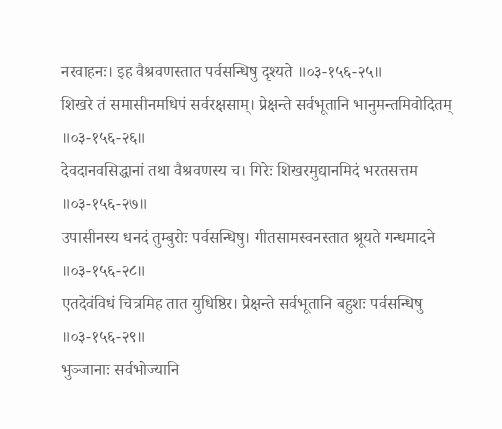नरवाहनः। इह वैश्रवणस्तात पर्वसन्धिषु दृश्यते ॥०३-१५६-२५॥
शिखरे तं समासीनमधिपं सर्वरक्षसाम्। प्रेक्षन्ते सर्वभूतानि भानुमन्तमिवोदितम् ॥०३-१५६-२६॥
देवदानवसिद्धानां तथा वैश्रवणस्य च। गिरेः शिखरमुद्यानमिदं भरतसत्तम ॥०३-१५६-२७॥
उपासीनस्य धनदं तुम्बुरोः पर्वसन्धिषु। गीतसामस्वनस्तात श्रूयते गन्धमादने ॥०३-१५६-२८॥
एतदेवंविधं चित्रमिह तात युधिष्ठिर। प्रेक्षन्ते सर्वभूतानि बहुशः पर्वसन्धिषु ॥०३-१५६-२९॥
भुञ्जानाः सर्वभोज्यानि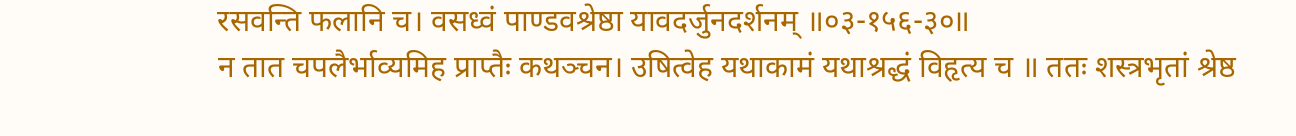रसवन्ति फलानि च। वसध्वं पाण्डवश्रेष्ठा यावदर्जुनदर्शनम् ॥०३-१५६-३०॥
न तात चपलैर्भाव्यमिह प्राप्तैः कथञ्चन। उषित्वेह यथाकामं यथाश्रद्धं विहृत्य च ॥ ततः शस्त्रभृतां श्रेष्ठ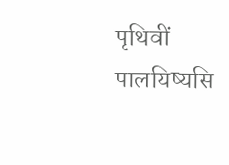पृथिवीं पालयिष्यसि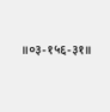॥०३-१५६-३१॥